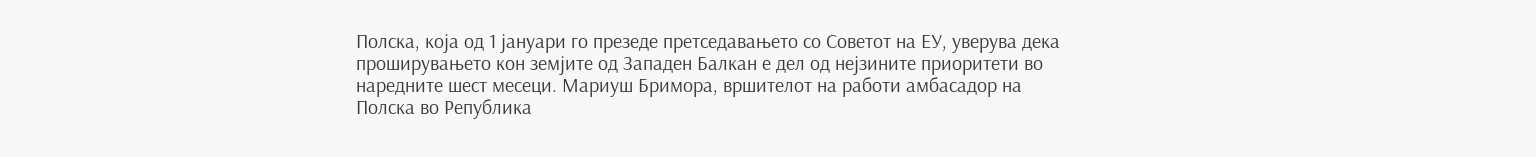Полска, која од 1 јануари го презеде претседавањето со Советот на ЕУ, уверува дека проширувањето кон земјите од Западен Балкан е дел од нејзините приоритети во наредните шест месеци. Мариуш Бримора, вршителот на работи амбасадор на Полска во Република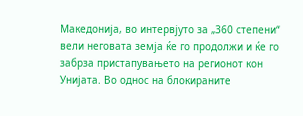Македонија, во интервјуто за „360 степени“ вели неговата земја ќе го продолжи и ќе го забрза пристапувањето на регионот кон Унијата. Во однос на блокираните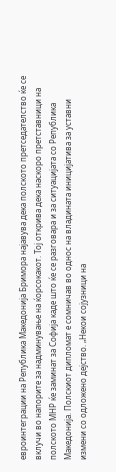евроинтеграции на Република Македонија Бримора најавува дека полското претседателство ќе се вклучи во напорите за надминување на ќорсокакот. Тој открива дека наскоро претставници на полското МНР ќе заминат за Софија каде што ќе се разговара и за ситуацијата со Република Македонија. Полскиот дипломат е сомничав во однос на владината иницијатива за уставни измени со одложено дејство. „Некои сојузници на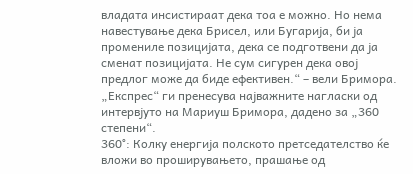владата инсистираат дека тоа е можно. Но нема навестување дека Брисел, или Бугарија, би ја промениле позицијата, дека се подготвени да ја сменат позицијата. Не сум сигурен дека овој предлог може да биде ефективен.“ – вели Бримора.
„Експрес“ ги пренесува најважните нагласки од интервјуто на Мариуш Бримора, дадено за „360 степени“.
360°: Колку енергија полското претседателство ќе вложи во проширувањето, прашање од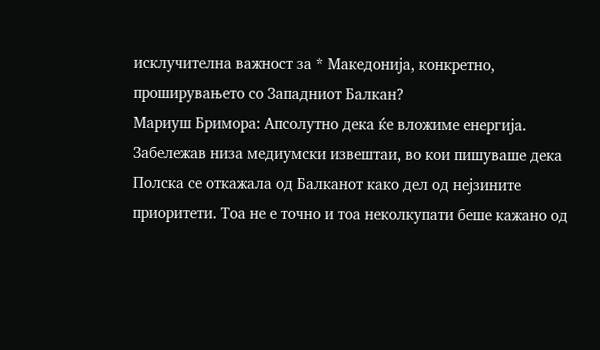исклучителна важност за * Македонија, конкретно, проширувањето со Западниот Балкан?
Мариуш Бримора: Апсолутно дека ќе вложиме енергија. Забележав низа медиумски извештаи, во кои пишуваше дека Полска се откажала од Балканот како дел од нејзините приоритети. Тоа не е точно и тоа неколкупати беше кажано од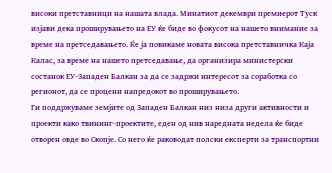високи претставници на нашата влада. Минатиот декември премиерот Туск изјави дека проширувањето на ЕУ ќе биде во фокусот на нашето внимание за време на претседавањето. Ќе ја повикаме новата висока претставничка Каја Калас, за време на нашето претседавање, да организира министерски состанок ЕУ-Западен Балкан за да се задржи интересот за соработка со регионот, да се процени напредокот во проширувањето.
Ги поддржуваме земјите од Западен Балкан низ низа други активности и проекти како твининг-проектите, еден од нив наредната недела ќе биде отворен овде во Скопје. Со него ќе раководат полски експерти за транспортни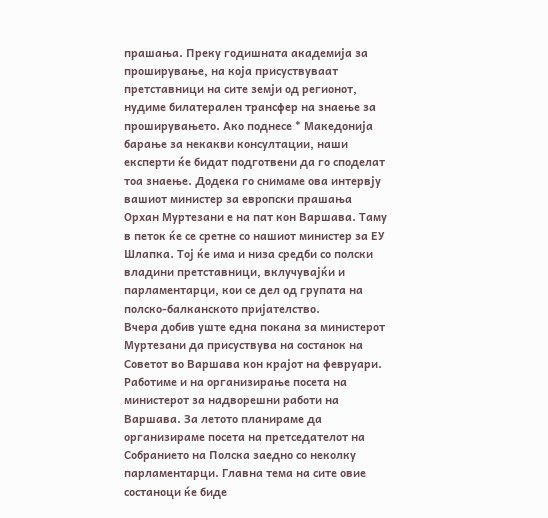прашања. Преку годишната академија за проширување, на која присуствуваат претставници на сите земји од регионот, нудиме билатерален трансфер на знаење за проширувањето. Ако поднесе * Македонија барање за некакви консултации, наши експерти ќе бидат подготвени да го споделат тоа знаење. Додека го снимаме ова интервју вашиот министер за европски прашања Орхан Муртезани е на пат кон Варшава. Таму в петок ќе се сретне со нашиот министер за ЕУ Шлапка. Тој ќе има и низа средби со полски владини претставници, вклучувајќи и парламентарци, кои се дел од групата на полско-балканското пријателство.
Вчера добив уште една покана за министерот Муртезани да присуствува на состанок на Советот во Варшава кон крајот на февруари. Работиме и на организирање посета на министерот за надворешни работи на Варшава. За летото планираме да организираме посета на претседателот на Собранието на Полска заедно со неколку парламентарци. Главна тема на сите овие состаноци ќе биде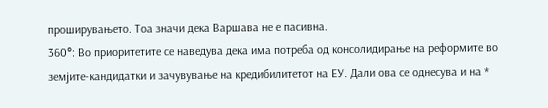проширувањето. Тоа значи дека Варшава не е пасивна.
360°: Во приоритетите се наведува дека има потреба од консолидирање на реформите во земјите-кандидатки и зачувување на кредибилитетот на ЕУ. Дали ова се однесува и на *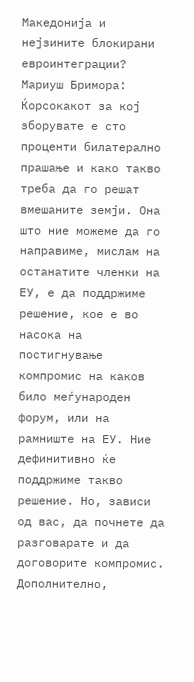Македонија и нејзините блокирани евроинтеграции?
Мариуш Бримора: Ќорсокакот за кој зборувате е сто проценти билатерално прашање и како такво треба да го решат вмешаните земји. Она што ние можеме да го направиме, мислам на останатите членки на ЕУ, е да поддржиме решение, кое е во насока на постигнување компромис на каков било меѓународен форум, или на рамниште на ЕУ. Ние дефинитивно ќе поддржиме такво решение. Но, зависи од вас, да почнете да разговарате и да договорите компромис. Дополнително,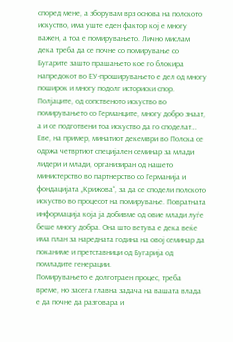според мене, а зборувам врз основа на полското искуство, има уште еден фактор кој е многу важен, а тоа е помирувањето. Лично мислам дека треба да се почне со помирување со Бугарите зашто прашањето кое го блокира напредокот во ЕУ-проширувањето е дел од многу поширок и многу подолг историски спор. Полјаците, од сопственото искуство во помирувањето со Германците, многу добро знаат, а и се подготвени тоа искуство да го споделат… Еве, на пример, минатиот декември во Полска се одржа четвртиот специјален семинар за млади лидери и млади, организиран од нашето министерство во партнерство со Германија и фондацијата „Крижова“, за да се сподели полското искуство во процесот на помирување. Повратната информација која ја добивме од овие млади луѓе беше многу добра. Она што ветува е дека веќе има план за наредната година на овој семинар да поканиме и претставници од Бугарија од помладите генерации.
Помирувањето е долготраен процес, треба време, но засега главна задача на вашата влада е да почне да разговара и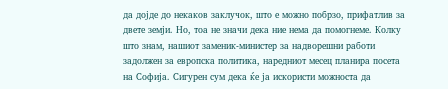да дојде до некаков заклучок, што е можно побрзо, прифатлив за двете земји. Но, тоа не значи дека ние нема да помогнеме. Колку што знам, нашиот заменик-министер за надворешни работи задолжен за европска политика, наредниот месец планира посета на Софија. Сигурен сум дека ќе ја искористи можноста да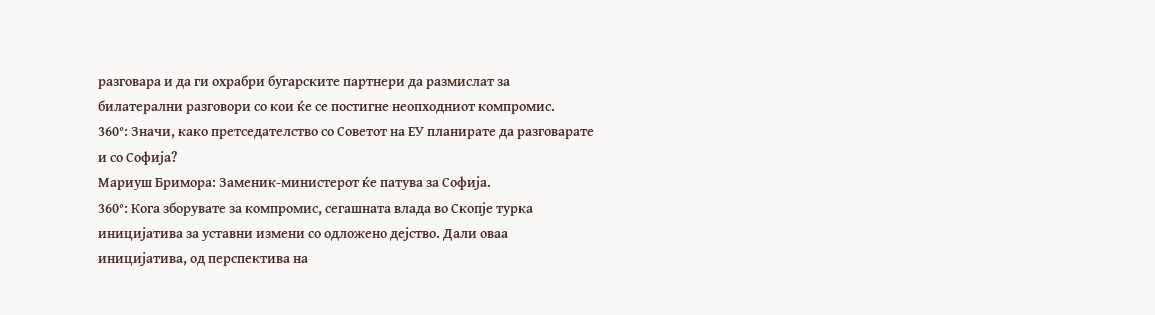разговара и да ги охрабри бугарските партнери да размислат за билатерални разговори со кои ќе се постигне неопходниот компромис.
360°: Значи, како претседателство со Советот на ЕУ планирате да разговарате и со Софија?
Мариуш Бримора: Заменик-министерот ќе патува за Софија.
360°: Кога зборувате за компромис, сегашната влада во Скопје турка иницијатива за уставни измени со одложено дејство. Дали оваа иницијатива, од перспектива на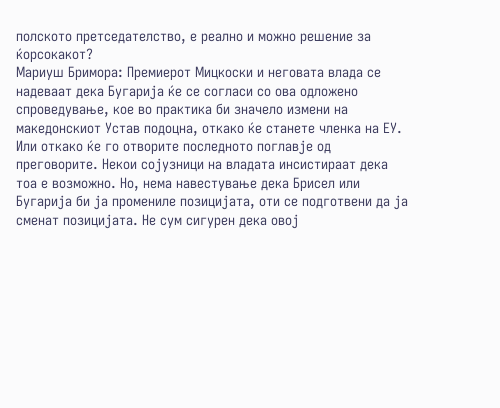полското претседателство, е реално и можно решение за ќорсокакот?
Мариуш Бримора: Премиерот Мицкоски и неговата влада се надеваат дека Бугарија ќе се согласи со ова одложено спроведување, кое во практика би значело измени на македонскиот Устав подоцна, откако ќе станете членка на ЕУ. Или откако ќе го отворите последното поглавје од преговорите. Некои сојузници на владата инсистираат дека тоа е возможно. Но, нема навестување дека Брисел или Бугарија би ја промениле позицијата, оти се подготвени да ја сменат позицијата. Не сум сигурен дека овој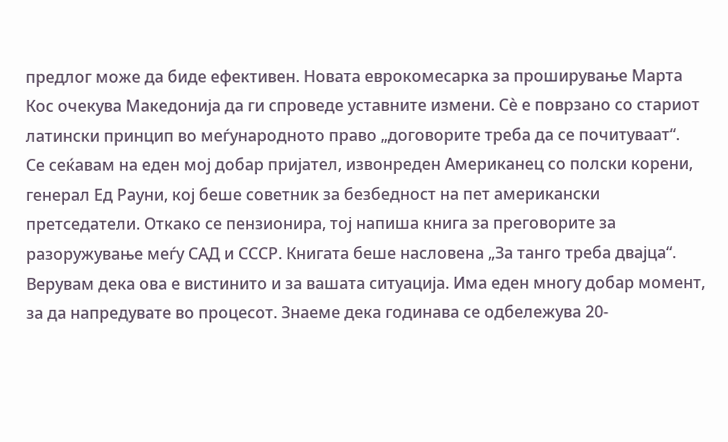предлог може да биде ефективен. Новата еврокомесарка за проширување Марта Кос очекува Македонија да ги спроведе уставните измени. Сè е поврзано со стариот латински принцип во меѓународното право „договорите треба да се почитуваат“.
Се сеќавам на еден мој добар пријател, извонреден Американец со полски корени, генерал Ед Рауни, кој беше советник за безбедност на пет американски претседатели. Откако се пензионира, тој напиша книга за преговорите за разоружување меѓу САД и СССР. Книгата беше насловена „За танго треба двајца“. Верувам дека ова е вистинито и за вашата ситуација. Има еден многу добар момент, за да напредувате во процесот. Знаеме дека годинава се одбележува 20-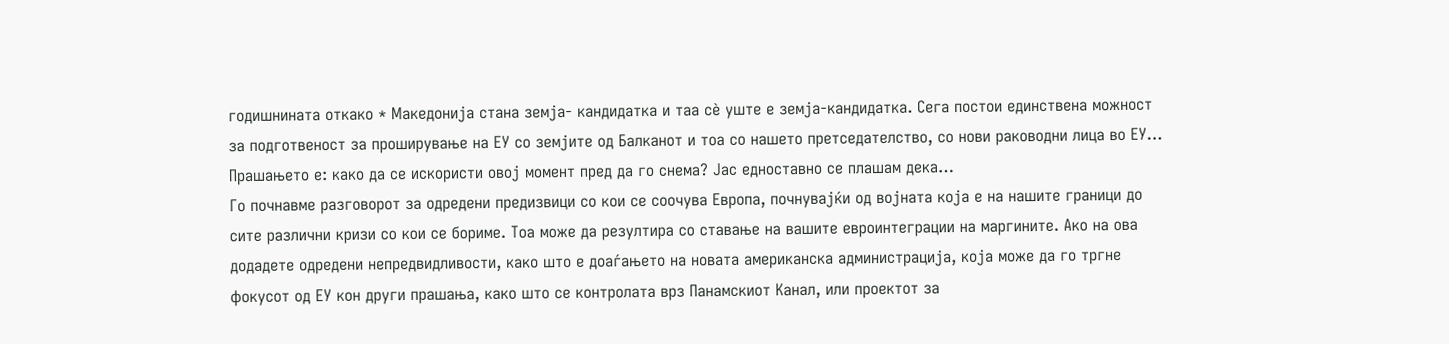годишнината откако * Македонија стана земја- кандидатка и таа сè уште е земја-кандидатка. Сега постои единствена можност за подготвеност за проширување на ЕУ со земјите од Балканот и тоа со нашето претседателство, со нови раководни лица во ЕУ… Прашањето е: како да се искористи овој момент пред да го снема? Јас едноставно се плашам дека…
Го почнавме разговорот за одредени предизвици со кои се соочува Европа, почнувајќи од војната која е на нашите граници до сите различни кризи со кои се бориме. Тоа може да резултира со ставање на вашите евроинтеграции на маргините. Ако на ова додадете одредени непредвидливости, како што е доаѓањето на новата американска администрација, која може да го тргне фокусот од ЕУ кон други прашања, како што се контролата врз Панамскиот Канал, или проектот за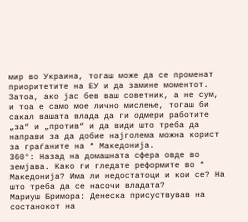мир во Украина, тогаш може да се променат приоритетите на ЕУ и да замине моментот. Затоа, ако јас бев ваш советник, а не сум, и тоа е само мое лично мислење, тогаш би сакал вашата влада да ги одмери работите „за“ и „против“ и да види што треба да направи за да добие најголема можна корист за граѓаните на * Македонија.
360°: Назад на домашната сфера овде во земјава. Како ги гледате реформите во * Македонија? Има ли недостатоци и кои се? На што треба да се насочи владата?
Мариуш Бримора: Денеска присуствував на состанокот на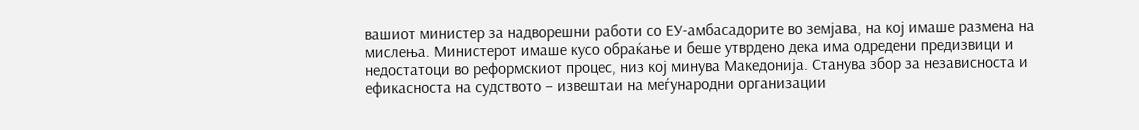вашиот министер за надворешни работи со ЕУ-амбасадорите во земјава, на кој имаше размена на мислења. Министерот имаше кусо обраќање и беше утврдено дека има одредени предизвици и недостатоци во реформскиот процес, низ кој минува Македонија. Станува збор за независноста и ефикасноста на судството – извештаи на меѓународни организации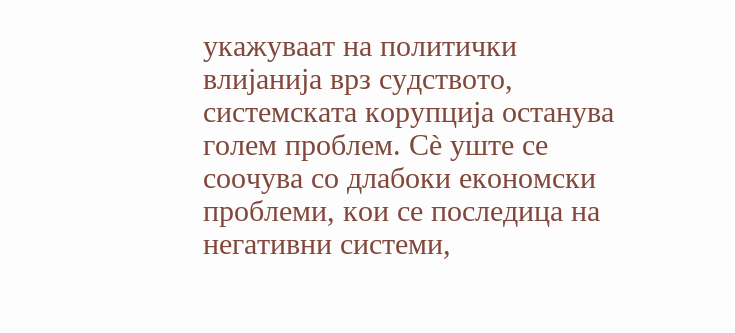укажуваат на политички влијанија врз судството, системската корупција останува голем проблем. Сè уште се соочува со длабоки економски проблеми, кои се последица на негативни системи,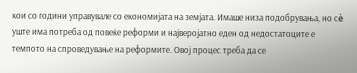кои со години управувале со економијата на земјата. Имаше низа подобрувања, но сè уште има потреба од повеќе реформи и најверојатно еден од недостатоците е темпото на спроведување на реформите. Овој процес треба да се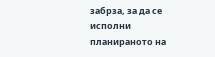забрза, за да се исполни планираното на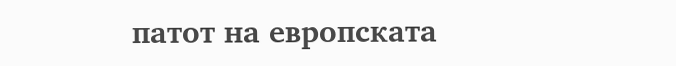патот на европската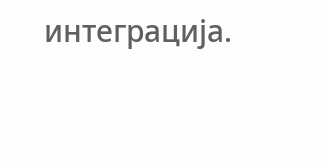интеграција.